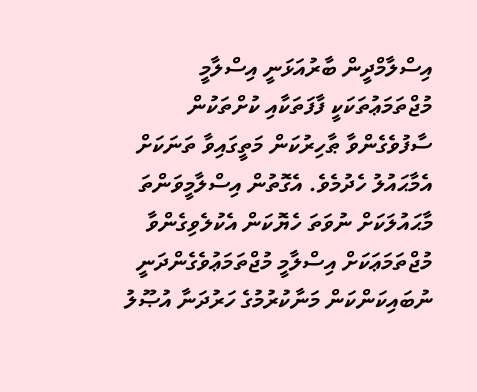އިސްލާމްދީން ބާރުއަޅަނީ އިސްލާމީ މުޖްތަމަޢުތަކަކީ ފާފަތަކާއި ކުށްތަކުން ސާފުވެގެންވާ ޠާހިރުކަން މަތީގައިވާ ތަނަކަށް އެމާޙައުލު ހެދުމެވެ. އެގޮތުން އިސްލާމީވަންތަ މާޙައުލަކަށް ނުވަތަ ހެޔޮކަން އެކުލެވިގެންވާ މުޖްތަމަޢަކަށް އިސްލާމީ މުޖްތަމަޢުވެގެންދަނީ ނުބައިކަންކަން މަނާކުރުމުގެ ހަރުދަނާ އުޞޫލު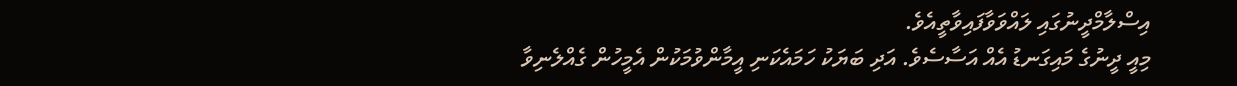އިސްލާމްދީނުގައި ލައްވަވާފައިވާތީއެވެ.
މިއީ ދީނުގެ މައިގަނޑު އެއް އަސާސެވެ. އަދި ބަޔަކު ހަމައެކަނި އީމާންވުމަކުން އެމީހުން ގެއްލެނިވާ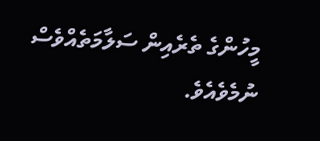މީހުންގެ ތެރެއިން ސަލާމަތެއްވެސް ނުމެވެއެވެ.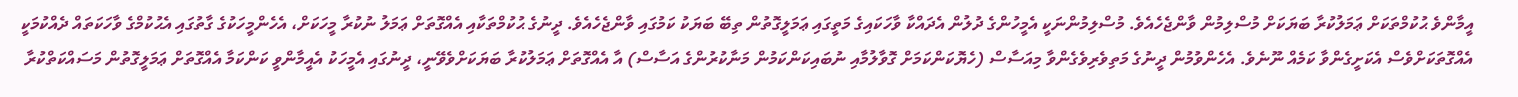އީމާންވެ ޙުކުމްތަކަށް ޢަމަލުކުރާ ބަޔަކަށް މުސްލިމުން ވާންޖެހެއެވެ. މުސްލިމުންނަކީ އެމީހުންގެ ދުލުން އެދައްކާ ވާހަކައިގެ މަތީގައި ޢަމަލީގޮތުން ތިބޭ ބަޔަކު ކަމުގައި ވާންޖެހެއެވެ. ދީނުގެ ޙުކުމްތަކާއި އެއްގޮތަށް ޢަމަލު ނުކުރާ މީހަކަށް، އެހެންމީހަކުގެ ގާތުގައި އެޙުކުމްގެ ވާހަކަތައް ދެއްކުމަކީ އެއްގޮތަކަށްވެސް އެކަށީގެންވާ ކަމެއް ނޫނެވެ. އެހެންވުމުން ދީނުގެ މަތިވެރިވެގެންވާ މިއަސާސް (ހެޔޮކަންކަމަށް ގޮވާލުމާއި ނުބައިކަންކަމުން މަނާކުރުންގެ އަސާސް) އާ އެއްގޮތަށް ޢަމަލުކުރާ ބަޔަކަށްވެވޭނީ، ދީނުގައި އެމީހަކު އެއީމާންވީ ކަންކަމާ އެއްގޮތަށް ޢަމަލީގޮތުން މަސައްކަތްކުރާ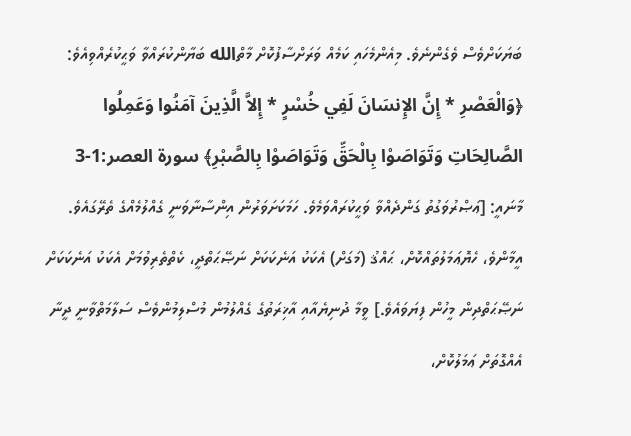ބަޔަކަށްވެސް ވެގެންނެވެ. މިއެންމެހައި ކަމެއް ވަރަށްސާފުކޮށް މާތްالله ބަޔާންކުރައްވާ ވަޙީކުރެއްވިއެވެ: ﴿وَالْعَصْرِ * إِنَّ الإِنسَانَ لَفِي خُسْرٍ * إِلاَّ الَّذِينَ آمَنُوا وَعَمِلُوا الصَّالِحَاتِ وَتَوَاصَوْا بِالْحَقِّ وَتَوَاصَوْا بِالصَّبْرِ﴾ سورة العصر:1-3 މާނައީ: [ޢަޞްރުވަގުތު ގަންދެއްވާ ވަޙީކުރައްވަމެވެ. ހަމަކަށަވަރުން އިންސާނާވަނީ ގެއްލުމެއްގެ ތެރޭގައެވެ. އީމާންވެ، ހެޔޮޢަމަލުތައްކޮށް، ޙައްޤު (މަގަށް) އެކަކު އަނެކަކަށް ނަޞޭޙަތްދީ، ކެތްތެރިވުމަށް އެކަކު އަނެކަކަށް ނަޞޭޙަތްދިން މީހުން ފިޔަވައެވެ.] ވީމާ ދުނިޔެއާއި އާޚިރަތުގެ ގެއްލުމުން މުސްލިމުންވެސް ސަލާމަތްވާނީ ދީނާ އެއްގޮތަށް ޢަމަލުކޮށް،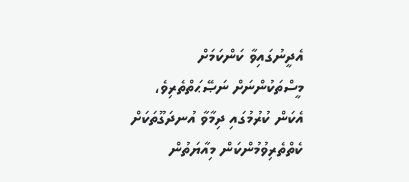އެދީނުގައިވާ ކަންކަމަށް މީސްތަކުންނަށް ނަޞޭޙަތްތެރިވެ، އެކަން ކުރުމުގައި ދިމާވާ އުނދަގޫތަކަށް ކެތްތެރިވުމުންކަން މިއާޔަތުން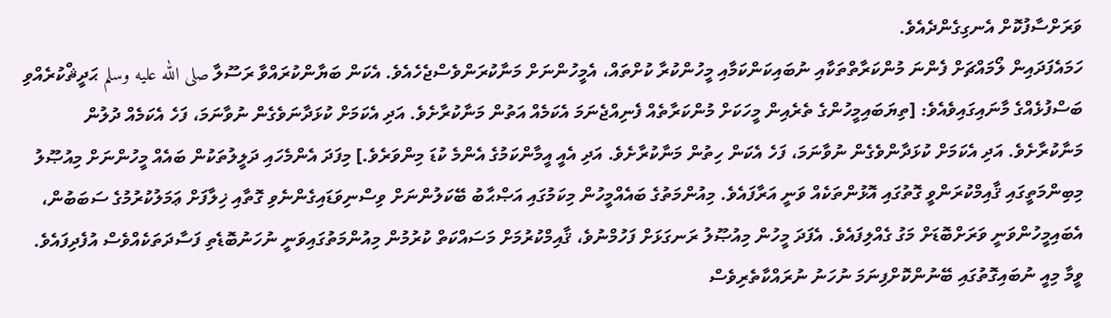ވަރަށްސާފުކޮށް އެނގިގެންދެއެވެ.
ހަމައެފަދައިން ލޯމައްޗަށް ފެންނަ މުންކަރާތްތަކާއި ނުބައިކަންކަމާއި މީހުންކުރާ ކުށްތައް، އެމީހުންނަށް މަނާކުރަންވެސްޖެހެއެވެ. އެކަން ބަޔާންކުރައްވާ ރަސޫލާ صلى الله عليه وسلم ޙަދީޘްކުރެއްވި ބަސްފުޅެއްގެ މާނައިގައިވެއެވެ: [ތިޔަބައިމީހުންގެ ތެރެއިން މީހަކަށް މުންކަރާތެއް ފެނިއްޖެނަމަ އެކަމެއް އަތުން މަނާކުރާށެވެ. އަދި އެކަމަށް ކުޅަދާނަވެގެން ނުވާނަމަ، ފަހެ އެކަމެއް ދުލުން މަނާކުރާށެވެ. އަދި އެކަމަށް ކުޅަދާންވެގެން ނުވާނަމަ، ފަހެ އެކަން ހިތުން މަނާކުރާށެވެ. އަދި އެއީ އީމާންކަމުގެ އެންމެ ކުޑަ މިންވަރެވެ.] މިފަދަ އެންމެހައި ދަލީލުތަކުން ބައެއް މީހުންނަށް މިއުޞޫލު މިބިންމަތީގައި ޤާއިމްކުރަންވީ ގޮތުގައި އޮޅުންތަކެއް ވަނީ އަރާފައެވެ. މިއުންމަތުގެ ބައެއްމީހުން މިކަމުގައި އަޞްޙާބު ބޭކަލުންނަށް ވިސްނިވަޑައިގެންނެވި ގޮތާއި ޚިލާފަށް ޢަމަލުކުރުމުގެ ސަބަބުން، އެބައިމީހުންވަނީ ވަރަށްބޮޑަށް މަގު ގެއްލިފައެވެ. އެފަދަ މީހުން މިއުޞޫލު ރަނގަޅަށް ފަހުމްނުވެ، ޤާއިމްކުރުމަށް މަސައްކަތް ކުރުމުން މިއުންމަތުގައިވަނީ ނުހަނުބޮޑެތި ފަސާދަތަކެއްވެސް އުފެދިފައެވެ. ވީމާ މިއީ ނުބައިގޮތުގައި ބޭނުންކޮށްފިނަމަ ނުހަނު ނުރައްކާތެރިވެސް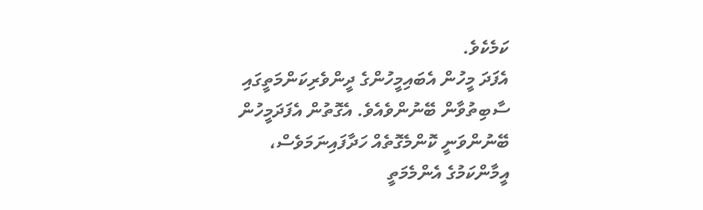ކަމެކެވެ.
އެފަދަ މީހުން އެބައިމީހުންގެ ދީންވެރިކަންމަތީގައި ސާބިތުވާން ބޭނުންވެއެވެ. އެގޮތުން އެފަދަމީހުން ބޭނުންވަނީ ކޮންމެގޮތެއް ހަދާފައިނަމަވެސް، އީމާންކަމުގެ އެންމެމަތީ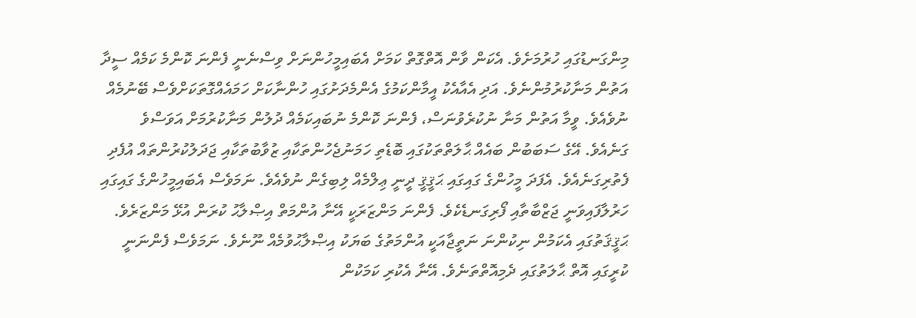މިންގަނޑުގައި ހުރުމަށެވެ. އެކަން ވާން އޮތްގޮތް ކަމަށް އެބައިމީހުންނަށް ވިސްނެނީ ފެންނަ ކޮންމެ ކަމެއް ސީދާ އަތުން މަނާކުރުމުންނެވެ. އަދި އެއާއެކު އީމާންކަމުގެ އެންމެދަށުގައި ހުންނާކަށް ހަމައެއްގޮތަކަށްވެސް ބޭނުމެއް ނުވެއެވެ. ވީމާ އަތުން މަނާ ނުކުރެވުނަސް، ފެންނަ ކޮންމެ ނުބައިކަމެއް ދުލުން މަނާކުރުމަށް އަވަސްވެ ގަނެއެވެ. އޭގެ ސަބަބުން ބައެއް ޙާލަތްތަކުގައި ބޮޑެތި ހަމަނުޖެހުންތަކާއި ޒުވާބުތަކާއި ޖަދަލުކުރުންތައް އުފެދި ފެތުރިގަނެއެވެ. އެފަދަ މީހުންގެ ގައިގައި ޙަޤީޤީ ދީނީ ޢިލްމެއް ލިބިގެން ނުވެއެވެ. ނަމަވެސް އެބައިމީހުންގެ ގައިގައި ހަރުލާފައިވަނީ ޖަޒްބާތާއި ފޯރިގަނޑެކެވެ. ފެންނަ މަންޒަރަކީ އޭނާ އުންމަތް އިޞްލާޙު ކުރަން އުޅޭ މަންޒަރެވެ. ޙަޤީޤަތުގައި އެކަމުން ނިކުންނަ ނަތީޖާއަކީ އުންމަތުގެ ބަޔަކު އިޞްލާޙުވުމެއް ނޫނެވެ. ނަމަވެސް ފެންނަނީ ކުރީގައި އޮތް ޙާލަތުގައި ދެމިއޮތްތަނެވެ. އޭނާ އެކުރި ކަމަކުން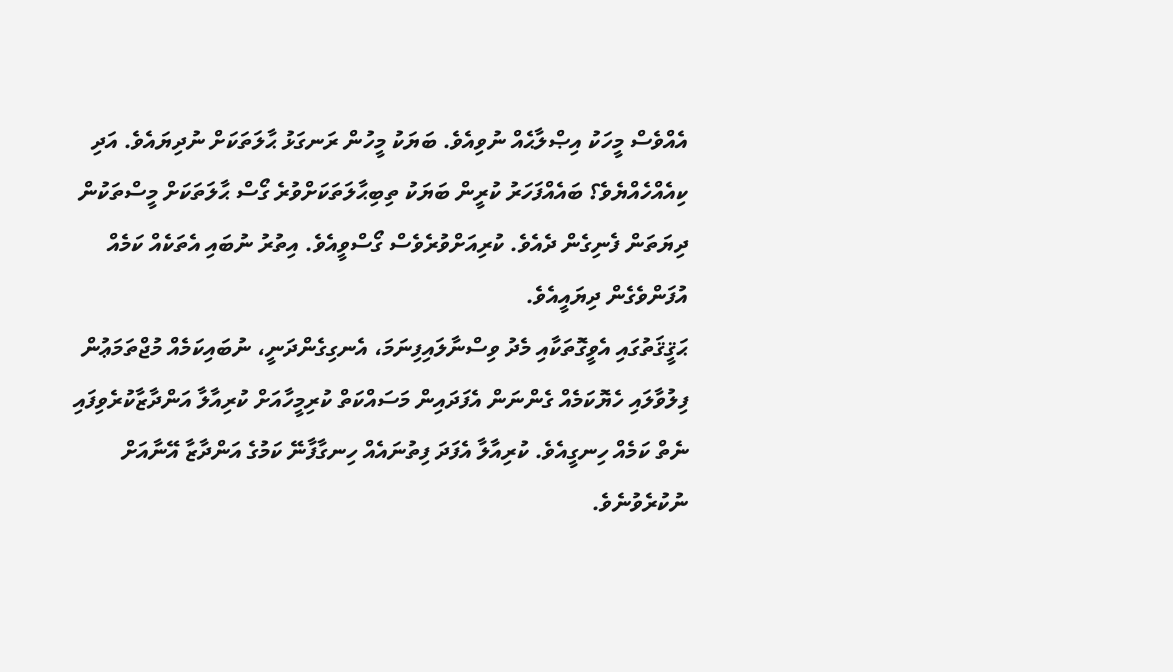އެއްވެސް މީހަކު އިޞްލާޙެއް ނުވިއެވެ. ބަޔަކު މީހުން ރަނގަޅު ޙާލަތަކަށް ނުދިޔައެވެ. އަދި ކިއެއްހެއްޔެވެ؟ ބައެއްފަހަރު ކުރީން ބަޔަކު ތިބިޙާލަތަކަށްވުރެ ގޯސް ޙާލަތަކަށް މީސްތަކުން ދިޔަތަން ފެނިގެން ދެއެވެ. ކުރިއަށްވުރެވެސް ގޯސްވީއެވެ. އިތުރު ނުބައި އެތަކެއް ކަމެއް އުފަންވެގެން ދިޔައީއެވެ.
ޙަޤީޤަތުގައި އެވީގޮތަކާއި މެދު ވިސްނާލައިފިނަމަ، އެނގިގެންދަނީ، ނުބައިކަމެއް މުޖްތަމަޢުން ފިލުވާލައި ހެޔޮކަމެއް ގެންނަން އެފަދައިން މަސައްކަތް ކުރިމީހާއަށް ކުރިއާލާ އަންދާޒާކުރެވިފައި ނެތް ކަމެއް ހިނގީއެވެ. ކުރިއާލާ އެފަދަ ފިތުނައެއް ހިނގާފާނޭ ކަމުގެ އަންދާޒާ އޭނާއަށް ނުކުރެވުނެވެ.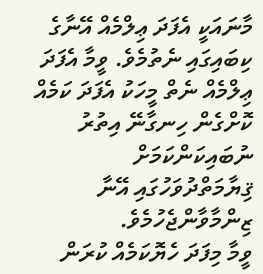މާނައަކީ އެފަދަ ޢިލްމެއް އޭނާގެ ކިބައިގައި ނެތުމެވެ. ވީމާ އެފަދަ ޢިލްމެއް ނެތް މީހަކު އެފަދަ ކަމެއް ކޮށްގެން ހިނގާނޭ އިތުރު ނުބައިކަންކަމަށް ޤިޔާމަތްދުވަހުގައި އޭނާ ޒިންމާވާންޖެހުމެވެ.
ވީމާ މިފަދަ ހެޔޮކަމެއް ކުރަން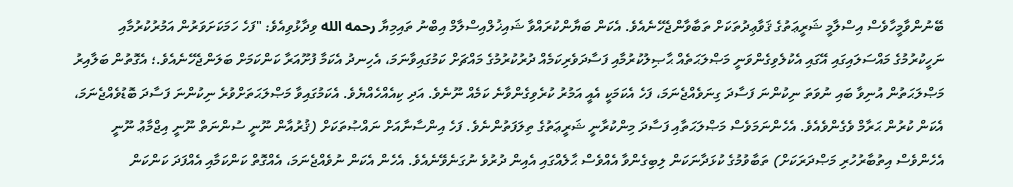ބޭނުންވާމީހާވެސް އިސްލާމީ ޝަރީޢަތުގެ ޤަވާޢިދުތަކަށް ތަބާވާންޖެހޭނެއެވެ. އެކަން ބަޔާންކުރައްވާ ޝައިޚުލްއިސްލާމް އިބްނު ތައިމިޔާ رحمه الله ވިދާޅުވިއެވެ: "ފަހެ ހަމަކަށަވަރުން އަމުރުކުރުމާއި ނަހީކުރުމުގެ މައްސަލައިގައި އޭގައި އެކުލެވިގެންވަނީ މަޞްލަޙަތެއް ޙާޞިލުކުރުމާއި ފަސާދަވެރިކަމެއް ދުރުކުރުމުގެ މައްޗަށް ކަމުގައިވާނަމަ، އެހިނދު އެކަމާ ފުށޫއަރާ ކަންކަމަށް ބަލަންޖެހޭނެއެވެ.؛ އެގޮތުން ބަލާއިރު މަޞްލަޙަތުން އުނިވާ ބައި ނުވަތަ ނިކުންނަ ފަސާދަ ގިނަވެއްޖެނަމަ، ފަހެ އެކަމަކީ އެއީ އަމުރު ކުރެވިގެންވާނެ ކަމެއް ނޫނެވެ. އަދި ކިއެއްހެއްޔެވެ. އެކަމުގައިވާ މަޞްލަޙަތަށްވުރެ ނިކުންނަ ފަސާދަ ބޮޑުވެއްޖެނަމަ، އެކަން ކުރުން ޙަރާމް ވެގެންވެއެވެ. އެހެންނަމަވެސް މަޞްލަޙަތާއި ފަސާދަ މިންކުރާނީ ޝަރީޢަތުގެ ތިލަފަތުންނެވެ. ފަހެ އިންސާނާއަށް ނައްޞުތަކަށް (ޤުރުއާން ނޫނީ ސުންނަތް ނޫނީ އިޖްމާޢު ނޫނީ އެހެންވެސް އިތުބާރުހުރި މަޞްދަރަކަށް) ތަބާވުމުގެ ކުޅަދާނަކަން ލިބިގެންވާ އެއްވެސް ޙާލެއްގައި އެއިން ދުރުވެ ނުގަނެވޭނެއެވެ. އެހެން އެކަން ނުވެއްޖެނަމަ، އެއްގޮތް ކަންކަމާއި އެއްފަދަ ކަންކަން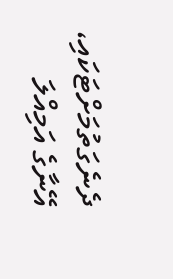ދެނެގަތުމަށްޓަކައި، އޭނާގެ އަމިއްލަ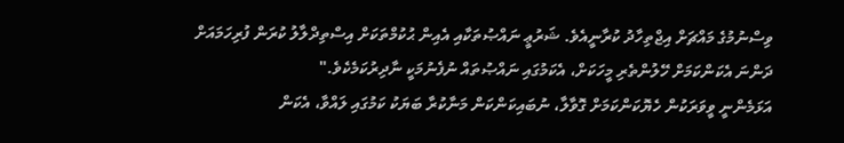ވިސްނުމުގެ މައްޗަށް އިޖްތިހާދު ކުރާނީއެވެ. ޝަރުޢީ ނައްޞުތަކާއި އެއިން ޙުކުމްތަކަށް އިސްތިދްލާލު ކުރަން ފުރިހަމައަށް ދަންނަ އެކަންކަމަށް ހޭލުންތެރި މީހަކަށް، އެކަމުގައި ނައްޞުތައް ނުފެނުމަކީ ނާދިރުކަމެކެވެ."
އަޅަމެންނީ ވީވަރަކުން ހެޔޮކަންކަމަށް ގޮވާލާ، ނުބައިކަންކަން މަނާކުރާ ބަޔަކު ކަމުގައި ލައްވާ، އެކަން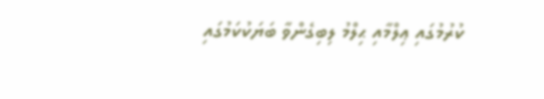ކުރުމުގައި ޢިލްމާއި ޙިލްމު ލިބިގެންވާ ބަޔަކުކަމުގައި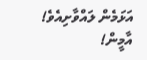އަޅަމެން ލައްވާށިއެވެ! އާމީން!